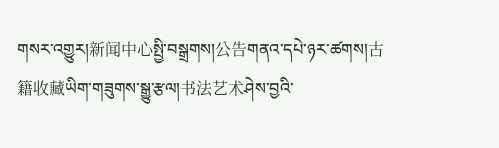གསར་འགྱུར།新闻中心སྤྱི་བསྒྲགས།公告གནའ་དཔེ་ཉར་ཚགས།古籍收藏ཡིག་གཟུགས་སྒྱུ་རྩལ།书法艺术ཤེས་བྱའི་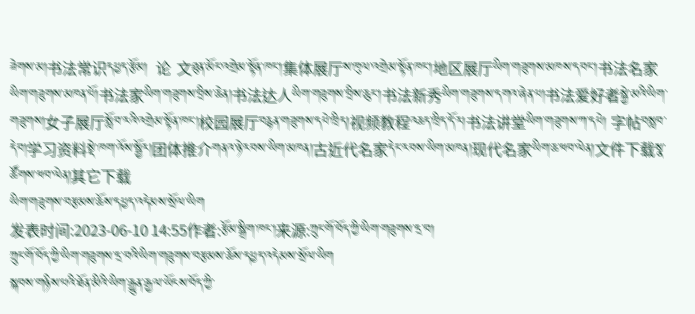ཟེགས་མ།书法常识དཔྱད་རྩོམ།  论  文ཐུན་མོང་འགྲེམ་སྟོན་ཁང་།集体展厅ས་ཁུལ་འགྲེམ་སྟོན་ཁང་།地区展厅ཡིག་གཟུགས་མཁས་དབང་།书法名家ཡིག་གཟུགས་མཁན་པོ།书法家ཡིག་གཟུགས་བྲིས་ཆེན།书法达人ཡིག་གཟུགས་བྲིས་ཆུང་།书法新秀ཡིག་གཟུགས་དགའ་ཞེན་པ།书法爱好者སྐྱེ་མའི་ཡིག་གཟུགས།女子展厅སློབ་རའི་འགྲེམ་སྟོན་ཁང་།校园展厅བརྙན་གཟུགས་དཔེ་ཁྲིད།视频教程འཆད་ཁྲིད་དོ་ར།书法讲堂ཡིག་གཟུགས་ཀ་དཔེ། 字帖བསླབ་དེབ།学习资料སྡེ་ཁག་འོས་སྦྱོར།团体推介གནའ་ཉེ་རབས་ཡིག་མཁན།古近代名家དེང་རབས་ཡིག་མཁན།现代名家ཡིག་ཆ་ཕབ་ལེན།文件下载སྣ་ཚོགས་ཕབ་ལེན།其它下载
ཡིག་གཟུགས་བརྩམས་ཆོས་དཔྱད་འདེམས་སྲོལ་ཡིག
发表时间:2023-06-10 14:55作者:རྩོམ་སྒྲིག་ཁང་།来源:ཀྲུང་གོ་བོད་ཀྱི་ཡིག་གཟུགས་དྲ་བ།
ཀྲུང་གོ་བོད་ཀྱི་ཡིག་གཟུགས་དྲ་བའི་ཡིག་གཟུགས་བརྩམས་ཆོས་དཔྱད་འདེམས་སྲོལ་ཡིག
སྐབས་གཉིས་པའི་ཐོན་མིའི་ཡིག་རྒྱུན་རྒྱལ་ཡོངས་བོད་ཀྱི་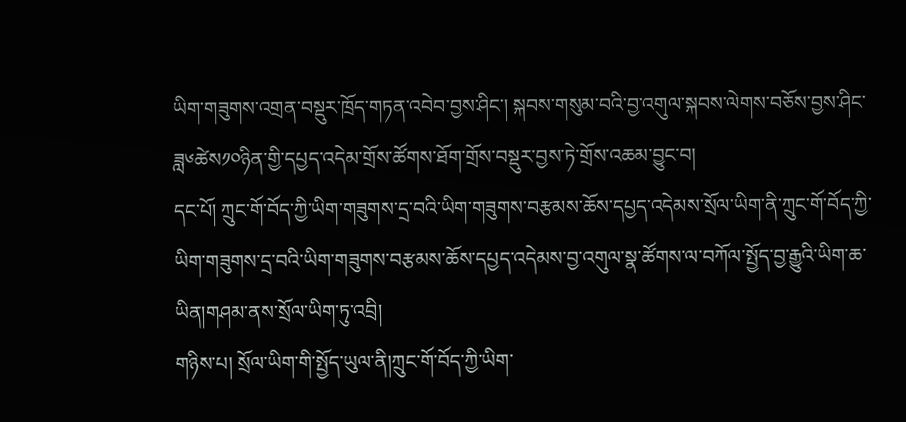ཡིག་གཟུགས་འགྲན་བསྡུར་ཁྲོད་གཏན་འབེབ་བྱས་ཤིང་། སྐབས་གསུམ་བའི་བྱ་འགུལ་སྐབས་ལེགས་བཅོས་བྱས་ཤིང་ཟླ༦ཚེས༡༠ཉིན་གྱི་དཔྱད་འདེམ་གྲོས་ཚོགས་ཐོག་གྲོས་བསྡུར་བྱས་ཏེ་གྲོས་འཆམ་བྱུང་བ།
དང་པོ། ཀྲུང་གོ་བོད་ཀྱི་ཡིག་གཟུགས་དྲ་བའི་ཡིག་གཟུགས་བརྩམས་ཆོས་དཔྱད་འདེམས་སྲོལ་ཡིག་ནི་ཀྲུང་གོ་བོད་ཀྱི་ཡིག་གཟུགས་དྲ་བའི་ཡིག་གཟུགས་བརྩམས་ཆོས་དཔྱད་འདེམས་བྱ་འགུལ་སྣ་ཚོགས་ལ་བཀོལ་སྤྱོད་བྱ་རྒྱུའི་ཡིག་ཆ་ཡིན།གཤམ་ནས་སྲོལ་ཡིག་ཏུ་འབྲི།
གཉིས་པ། སྲོལ་ཡིག་གི་སྤྱོད་ཡུལ་ནི།ཀྲུང་གོ་བོད་ཀྱི་ཡིག་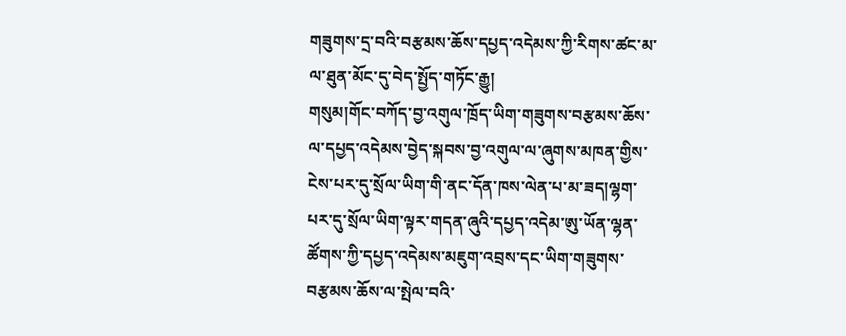གཟུགས་དྲ་བའི་བརྩམས་ཆོས་དཔྱད་འདེམས་ཀྱི་རིགས་ཚང་མ་ལ་ཐུན་མོང་དུ་བེད་སྤྱོད་གཏོང་རྒྱུ།
གསུམ།གོང་བཀོད་བྱ་འགུལ་ཁྲོད་ཡིག་གཟུགས་བརྩམས་ཆོས་ལ་དཔྱད་འདེམས་བྱེད་སྐབས་བྱ་འགུལ་ལ་ཞུགས་མཁན་གྱིས་ངེས་པར་དུ་སྲོལ་ཡིག་གི་ནང་དོན་ཁས་ལེན་པ་མ་ཟད།ལྷག་པར་དུ་སྲོལ་ཡིག་ལྟར་གདན་ཞུའི་དཔྱད་འདེམ་ཨུ་ཡོན་ལྷན་ཚོགས་ཀྱི་དཔྱད་འདེམས་མཇུག་འབྲས་དང་ཡིག་གཟུགས་བརྩམས་ཆོས་ལ་སྤེལ་བའི་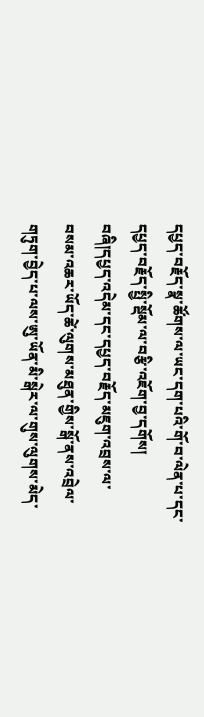དཔྱད་བརྗོད་སྣ་ཚོགས་ལ་ཡང་དག་པའི་གོ་བ་ལེན་པ་དང་དཔྱད་བརྗོད་སྤྱི་སྡོམ་ལ་བརྩི་འཇོག་བྱ་དགོས།
བཞི།དཔྱད་འདེམ་དང་དཔྱད་བརྗོད་མཇུག་འབྲས་ལ་བསམ་འཆར་ཡོད་ཚེ་ལུགས་མཐུན་གྱིས་སྒོ་ནས་འབྲེལ་གཏུག་བྱེད་པ་ལས་ཨུ་ཡོན་མི་སྒེར་ལ་གུས་ལུགས་མེད་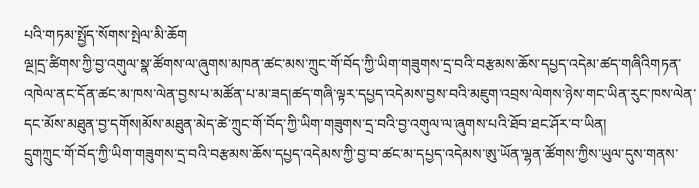པའི་གཏམ་སྤྱོད་སོགས་སྤེལ་མི་ཆོག
ལྔ།དྲ་ཚིགས་ཀྱི་བྱ་འགུལ་སྣ་ཚོགས་ལ་ཞུགས་མཁན་ཚང་མས་ཀྲུང་གོ་བོད་ཀྱི་ཡིག་གཟུགས་དྲ་བའི་བརྩམས་ཆོས་དཔྱད་འདེམ་ཚད་གཞིའིགཏན་འཁེལ་ནང་དོན་ཚང་མ་ཁས་ལེན་བྱས་པ་མཚོན་པ་མ་ཟད།ཚད་གཞི་ལྟར་དཔྱད་འདེམས་བྱས་བའི་མཇུག་འབྲས་ལེགས་ཉེས་གང་ཡིན་རུང་ཁས་ལེན་དང་མོས་མཐུན་བྱ་དགོས།མོས་མཐུན་མེད་ཚེ་ཀྲུང་གོ་བོད་ཀྱི་ཡིག་གཟུགས་དྲ་བའི་བྱ་འགུལ་ལ་ཞུགས་པའི་ཐོབ་ཐང་ཤོར་བ་ཡིན།
དྲུགཀྲུང་གོ་བོད་ཀྱི་ཡིག་གཟུགས་དྲ་བའི་བརྩམས་ཆོས་དཔྱད་འདེམས་ཀྱི་བྱ་བ་ཚང་མ་དཔྱད་འདེམས་ཨུ་ཡོན་ལྷན་ཚོགས་ཀྱིས་ཡུལ་དུས་གནས་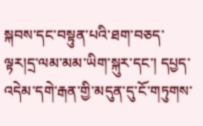སྐབས་དང་བསྟུན་པའི་ཐག་བཅད་ལྟར།དྲ་ལམ་མམ་ཡིག་སྐུར་དང་། དཔྱད་འདེམ་དགེ་རྒན་གྱི་མདུན་དུ་ངོ་གཏུགས་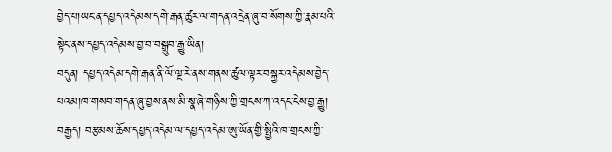བྱེད་པ།ཡང་ན་དཔྱད་འདེམས་དགེ་རྒན་ཚུར་ལ་གདན་འདྲེན་ཞུ་བ་སོགས་ཀྱི་རྣམ་པའི་སྟེང་ནས་དཔྱད་འདེམས་བྱ་བ་བསྒྲུབ་རྒྱུ་ཡིན།
བདུན། དཔྱད་འདེམ་དགེ་རྒན་ནི་ལོ་ལྔ་རེ་ནས་གནས་ཚུལ་ལྟར་བསྐྱར་འདེམས་བྱེད་པའམ།ཁ་གསབ་གདན་ཞུ་བྱས་ནས་མི་སྣ་ཞེ་གཉིས་ཀྱི་གྲངས་ཀ་འདང་ངེས་བྱ་རྒྱུ།
བརྒྱད། བརྩམས་ཆོས་དཔྱད་འདེམ་ལ་དཔྱད་འདེམ་ཨུ་ཡོན་གྱི་སྤྱིའི་ཁ་གྲངས་ཀྱི་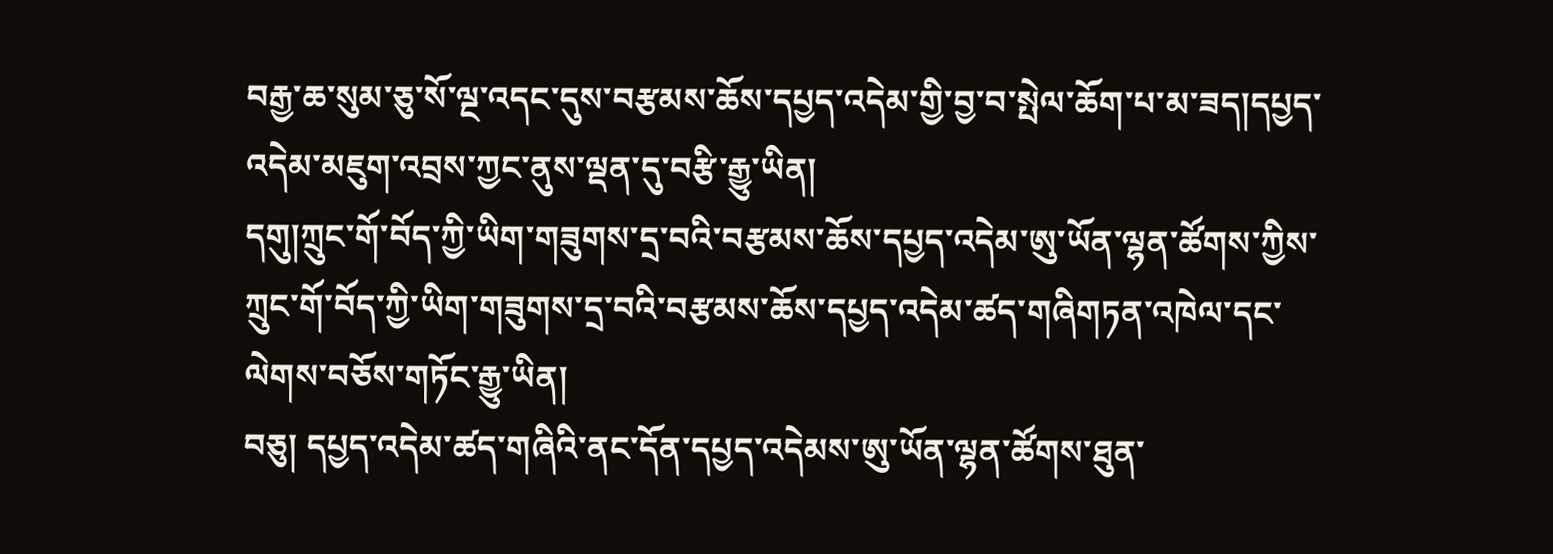བརྒྱ་ཆ་སུམ་ཅུ་སོ་ལྔ་འདང་དུས་བརྩམས་ཆོས་དཔྱད་འདེམ་གྱི་བྱ་བ་སྤེལ་ཆོག་པ་མ་ཟད།དཔྱད་འདེམ་མཇུག་འབྲས་ཀྱང་ནུས་ལྡན་དུ་བརྩི་རྒྱུ་ཡིན།
དགུ།ཀྲུང་གོ་བོད་ཀྱི་ཡིག་གཟུགས་དྲ་བའི་བརྩམས་ཆོས་དཔྱད་འདེམ་ཨུ་ཡོན་ལྷན་ཚོགས་ཀྱིས་ཀྲུང་གོ་བོད་ཀྱི་ཡིག་གཟུགས་དྲ་བའི་བརྩམས་ཆོས་དཔྱད་འདེམ་ཚད་གཞིགཏན་འཁེལ་དང་ལེགས་བཅོས་གཏོང་རྒྱུ་ཡིན།
བཅུ། དཔྱད་འདེམ་ཚད་གཞིའི་ནང་དོན་དཔྱད་འདེམས་ཨུ་ཡོན་ལྷན་ཚོགས་ཐུན་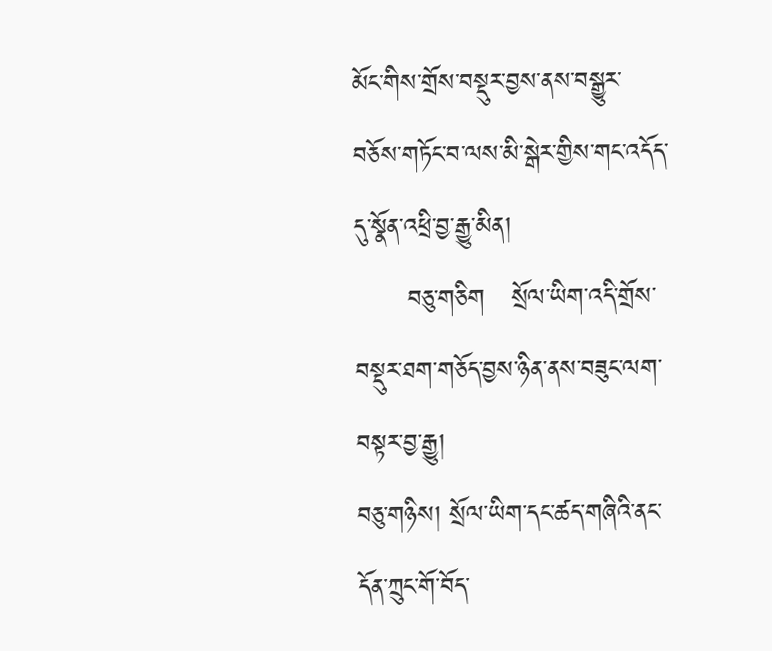མོང་གིས་གྲོས་བསྡུར་བྱས་ནས་བསྒྱུར་བཅོས་གཏོང་བ་ལས་མི་སྒེར་གྱིས་གང་འདོད་དུ་སྣོན་འཕྲི་བྱ་རྒྱུ་མིན།
      བཅུ་གཅིག   སྲོལ་ཡིག་འདི་གྲོས་བསྡུར་ཐག་གཅོད་བྱས་ཉིན་ནས་བཟུང་ལག་བསྟར་བྱ་རྒྱུ།
བཅུ་གཉིས། སྲོལ་ཡིག་དང་ཚད་གཞིའི་ནང་དོན་ཀྲུང་གོ་བོད་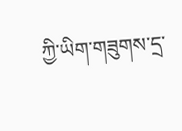ཀྱི་ཡིག་གཟུགས་དྲ་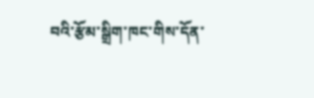བའི་རྩོམ་སྒྲིག་ཁང་གིས་དོན་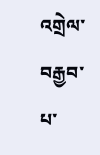འགྲེལ་བརྒྱབ་པ་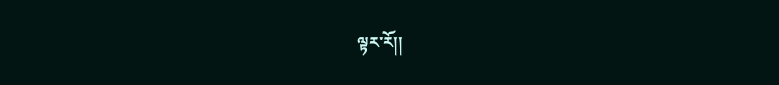ལྟར་རོ།།